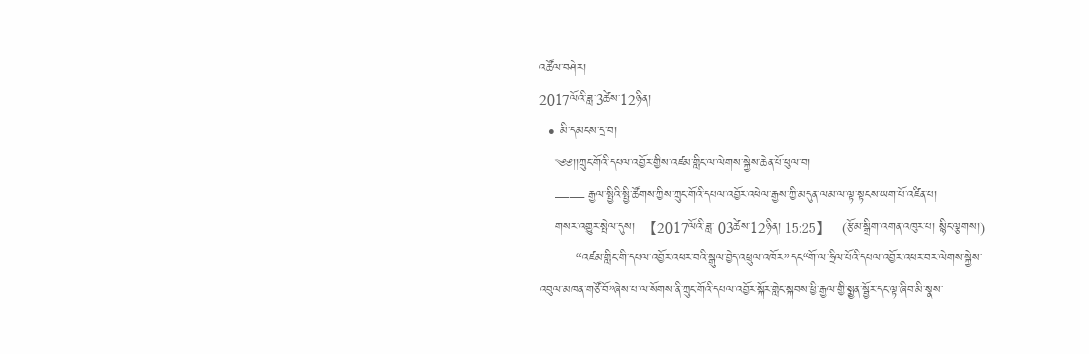འཚོལ་བཤེར།
2017ལོའི་ཟླ་3ཚེས་12ཉིན།
  • མི་དམངས་དྲ་བ།
    ༄༅།།ཀྲུང་གོའི་དཔལ་འབྱོར་གྱིས་འཛམ་གླིང་ལ་ལེགས་སྐྱེས་ཆེན་པོ་ཕུལ་བ།
    —— རྒྱལ་སྤྱིའི་སྤྱི་ཚོགས་ཀྱིས་ཀྲུང་གོའི་དཔལ་འབྱོར་འཕེལ་རྒྱས་ཀྱི་མདུན་ལམ་ལ་ལྟ་སྟངས་ཡག་པོ་འཛིན་པ།
    གསར་འགྱུར་སྤེལ་དུས།  【2017ལོའི་ཟླ་ 03ཚེས་12ཉིན། 15:25】   (རྩོམ་སྒྲིག་འགན་འཁུར་པ། སྙིང་ལྕགས།)
         “འཛམ་གླིང་གི་དཔལ་འབྱོར་འཕར་བའི་སྒུལ་བྱེད་འཕྲུལ་འཁོར”དང“གོ་ལ་ཧྲིལ་པོའི་དཔལ་འབྱོར་འཕར་བར་ལེགས་སྐྱེས་འབུལ་མཁན་གཙོ་བོ”ཞེས་པ་ལ་སོགས་ནི་ཀྲུང་གོའི་དཔལ་འབྱོར་སྐོར་གླེང་སྐབས་ཕྱི་རྒྱལ་གྱི་སྨྱན་སྦྱོར་དང་ལྟ་ཞིབ་མི་སྣས་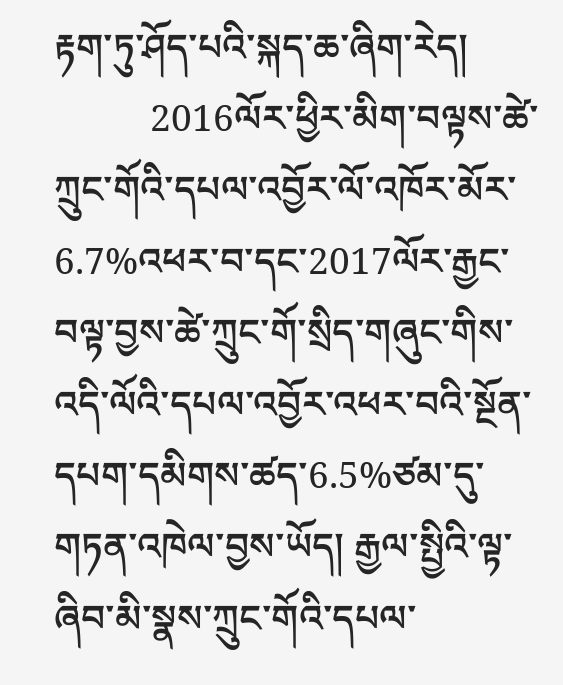རྟག་ཏུ་ཤོད་པའི་སྐད་ཆ་ཞིག་རེད།
          2016ལོར་ཕྱིར་མིག་བལྟས་ཚེ་ཀྲུང་གོའི་དཔལ་འབྱོར་ལོ་འཁོར་མོར་6.7%འཕར་བ་དང་2017ལོར་རྒྱང་བལྟ་བྱས་ཚེ་ཀྲུང་གོ་སྲིད་གཞུང་གིས་འདི་ལོའི་དཔལ་འབྱོར་འཕར་བའི་སྔོན་དཔག་དམིགས་ཚད་6.5%ཙམ་དུ་གཏན་འཁེལ་བྱས་ཡོད། རྒྱལ་སྤྱིའི་ལྟ་ཞིབ་མི་སྣས་ཀྲུང་གོའི་དཔལ་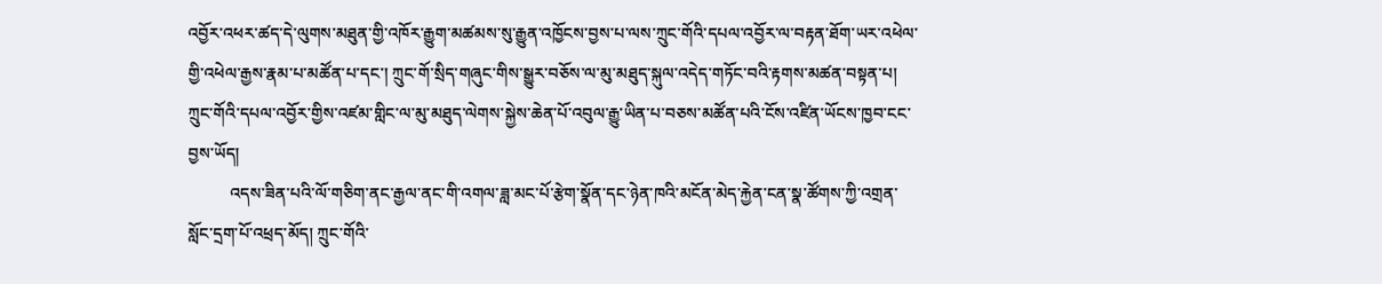འབྱོར་འཕར་ཚད་དེ་ལུགས་མཐུན་གྱི་འཁོར་རྒྱུག་མཚམས་སུ་རྒྱུན་འཁྱོངས་བྱས་པ་ལས་ཀྲུང་གོའི་དཔལ་འབྱོར་ལ་བརྟན་ཐོག་ཡར་འཕེལ་གྱི་འཕེལ་རྒྱས་རྣམ་པ་མཚོན་པ་དང་། ཀྲུང་གོ་སྲིད་གཞུང་གིས་སྒྱུར་བཅོས་ལ་མུ་མཐུད་སྐུལ་འདེད་གཏོང་བའི་རྟགས་མཚན་བསྟན་པ། ཀྲུང་གོའི་དཔལ་འབྱོར་གྱིས་འཛམ་གླིང་ལ་མུ་མཐུད་ལེགས་སྐྱེས་ཆེན་པོ་འབུལ་རྒྱུ་ཡིན་པ་བཅས་མཚོན་པའི་ངོས་འཛིན་ཡོངས་ཁྱབ་ངང་བྱས་ཡོད།
          འདས་ཟིན་པའི་ལོ་གཅིག་ནང་རྒྱལ་ནང་གི་འགལ་ཟླ་མང་པོ་རྩེག་སྣོན་དང་ཉེན་ཁའི་མངོན་མེད་རྐྱེན་ངན་སྣ་ཚོགས་ཀྱི་འགྲན་སློང་དྲག་པོ་འཕྲད་མོད། ཀྲུང་གོའི་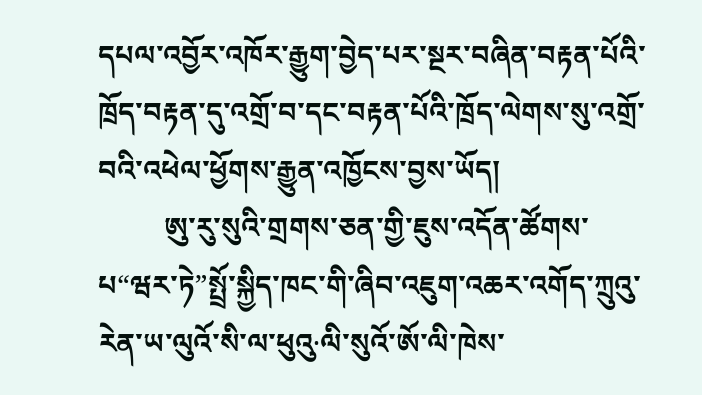དཔལ་འབྱོར་འཁོར་རྒྱུག་བྱེད་པར་སྔར་བཞིན་བརྟན་པོའི་ཁྲོད་བརྟན་དུ་འགྲོ་བ་དང་བརྟན་པོའི་ཁྲོད་ལེགས་སུ་འགྲོ་བའི་འཕེལ་ཕྱོགས་རྒྱུན་འཁྱོངས་བྱས་ཡོད།
         ཨུ་རུ་སུའི་གྲགས་ཅན་གྱི་ཇུས་འདོན་ཚོགས་པ“ཝར་ཏེ”སྤྲོ་སྐྱིད་ཁང་གི་ཞིབ་འཇུག་འཆར་འགོད་ཀྲུའུ་རེན་ཡ་ལུའོ་སི་ལ་ཕུའུ·ལི་སུའོ་ཨོ་ལི་ཁེས་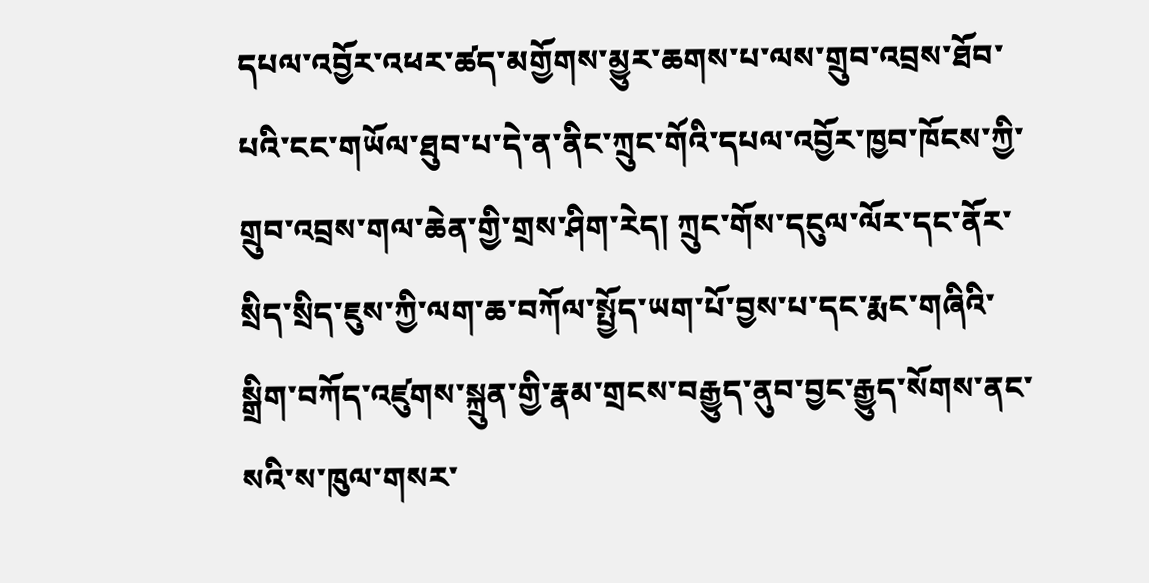དཔལ་འབྱོར་འཕར་ཚད་མགྱོགས་མྱུར་ཆགས་པ་ལས་གྲུབ་འབྲས་ཐོབ་པའི་ངང་གཡོལ་ཐུབ་པ་དེ་ན་ནིང་ཀྲུང་གོའི་དཔལ་འབྱོར་ཁྱབ་ཁོངས་ཀྱི་གྲུབ་འབྲས་གལ་ཆེན་གྱི་གྲས་ཤིག་རེད། ཀྲུང་གོས་དངུལ་ལོར་དང་ནོར་སྲིད་སྲིད་ཇུས་ཀྱི་ལག་ཆ་བཀོལ་སྤྱོད་ཡག་པོ་བྱས་པ་དང་རྨང་གཞིའི་སྒྲིག་བཀོད་འཛུགས་སྐྲུན་གྱི་རྣམ་གྲངས་བརྒྱུད་ནུབ་བྱང་རྒྱུད་སོགས་ནང་སའི་ས་ཁུལ་གསར་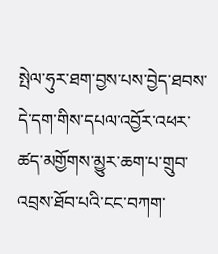སྤེལ་ཧུར་ཐག་བྱས་པས་བྱེད་ཐབས་དེ་དག་གིས་དཔལ་འབྱོར་འཕར་ཚད་མགྱོགས་མྱུར་ཆག་པ་གྲུབ་འབྲས་ཐོབ་པའི་ངང་བཀག་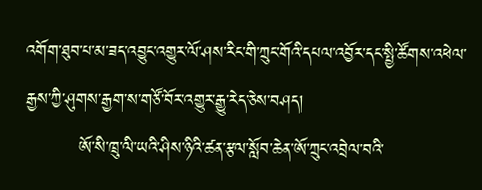འགོག་ཐུབ་པ་མ་ཟད་འབྱུང་འགྱུར་ལོ་ཤས་རིང་གི་ཀྲུང་གོའི་དཔལ་འབྱོར་དང་སྤྱི་ཚོགས་འཕེལ་རྒྱས་ཀྱི་ཤུགས་རྒྱག་ས་གཙོ་བོར་འགྱུར་རྒྱུ་རེད་ཅེས་བཤད།
         ཨོ་སི་ཁྲུ་ལི་ཡའི་ཤིས་ཉིའི་ཚན་རྩལ་སློབ་ཆེན་ཨོ་ཀྲུང་འབྲེལ་བའི་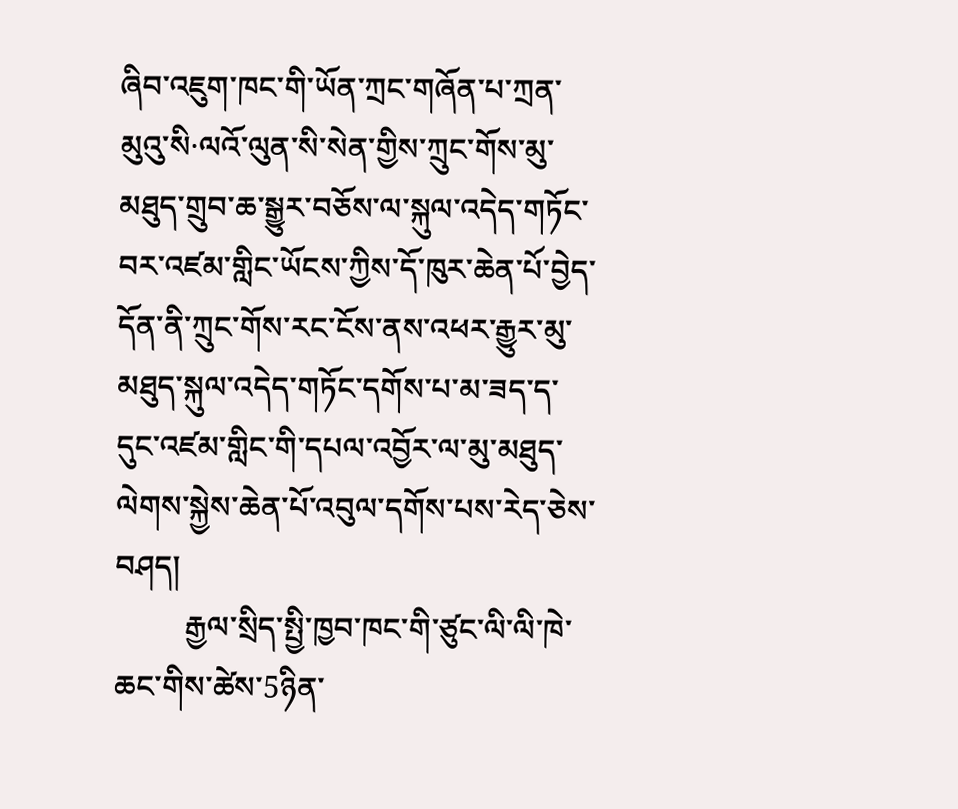ཞིབ་འཇུག་ཁང་གི་ཡོན་ཀྲང་གཞོན་པ་ཀྲན་མུའུ་སི·ལའོ་ལུན་སི་སེན་གྱིས་ཀྲུང་གོས་མུ་མཐུད་གྲུབ་ཆ་སྒྱུར་བཅོས་ལ་སྐུལ་འདེད་གཏོང་བར་འཛམ་གླིང་ཡོངས་ཀྱིས་དོ་ཁུར་ཆེན་པོ་བྱེད་དོན་ནི་ཀྲུང་གོས་རང་ངོས་ནས་འཕར་རྒྱུར་མུ་མཐུད་སྐུལ་འདེད་གཏོང་དགོས་པ་མ་ཟད་ད་དུང་འཛམ་གླིང་གི་དཔལ་འབྱོར་ལ་མུ་མཐུད་ལེགས་སྐྱེས་ཆེན་པོ་འབུལ་དགོས་པས་རེད་ཅེས་བཤད།
         རྒྱལ་སྲིད་སྤྱི་ཁྱབ་ཁང་གི་ཙུང་ལི་ལི་ཁེ་ཆང་གིས་ཚེས་5ཉིན་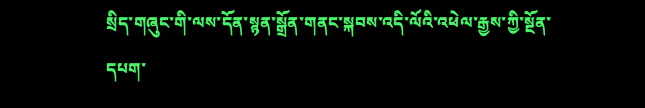སྲིད་གཞུང་གི་ལས་དོན་སྙན་སྒྲོན་གནང་སྐབས་འདི་ལོའི་འཕེལ་རྒྱས་ཀྱི་སྔོན་དཔག་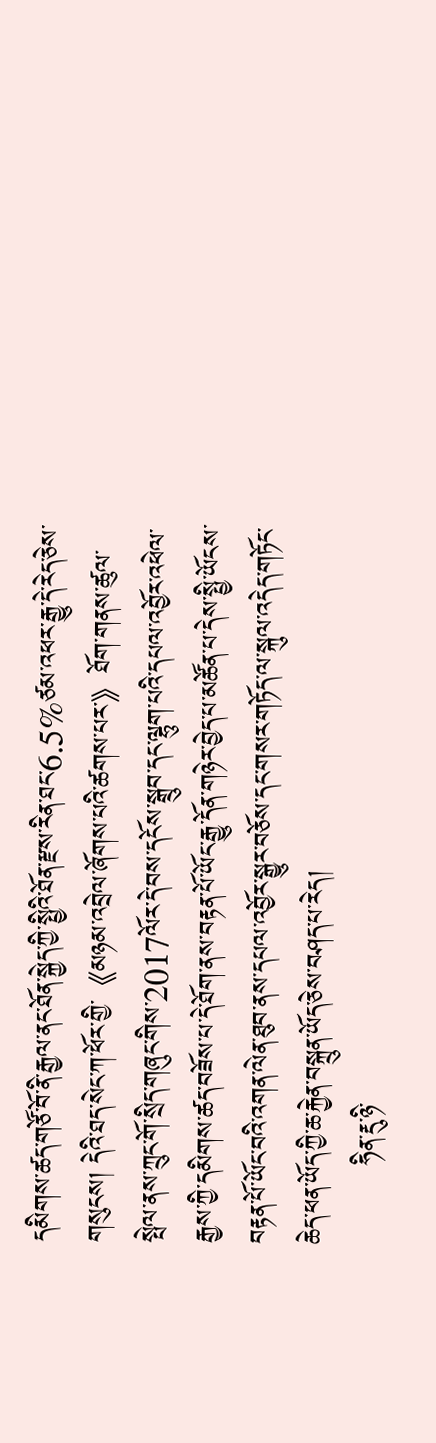དམིགས་ཚད་གཙོ་བོ་ནི་རྒྱལ་ནང་ཐོན་སྐྱེད་ཀྱི་སྤྱིའི་ཐོན་རྫས་རིན་ཐང་6.5%ཙམ་འཕར་རྒྱུ་དེ་རེད་ཅེས་གསུངས། དེའི་ཐད་སེང་ཀ་ཕོར་གྱི་《མཉམ་འབྲེལ་ཞོགས་པའི་ཚགས་པར་》ཐོག་གནས་ཚུལ་སྤེལ་ནས་ཀྲུང་གོ་སྲིད་གཞུང་གིས་2017ལོར་དེ་བས་དངོས་སྒྲུབ་དང་ལྷུག་པའི་དཔལ་འབྱོར་འཕེལ་རྒྱས་ཀྱི་དམིགས་ཚད་བཟོས་པ་དེ་ཐོག་ནས་བརྟན་པོ་ཡོང་རྒྱུ་དོན་གཉེར་བྱེད་པ་མཚོན་པ་དེས་སྤྱི་ཡོངས་བརྟན་པོ་ཡོང་བའི་འགན་ལེན་ཐུབ་ནས་དཔལ་འབྱོར་སྒྱུར་བཅོས་དང་གསར་གཏོད་ལ་སྐུལ་འདེད་གཏོང་ཆེད་ཕན་ཡོད་ཀྱི་ཆ་རྐྱེན་བསྐྲུན་ཡོད་ཅེས་བཤད་པ་རེད།
         ཧིན་རྡུ་ཉི་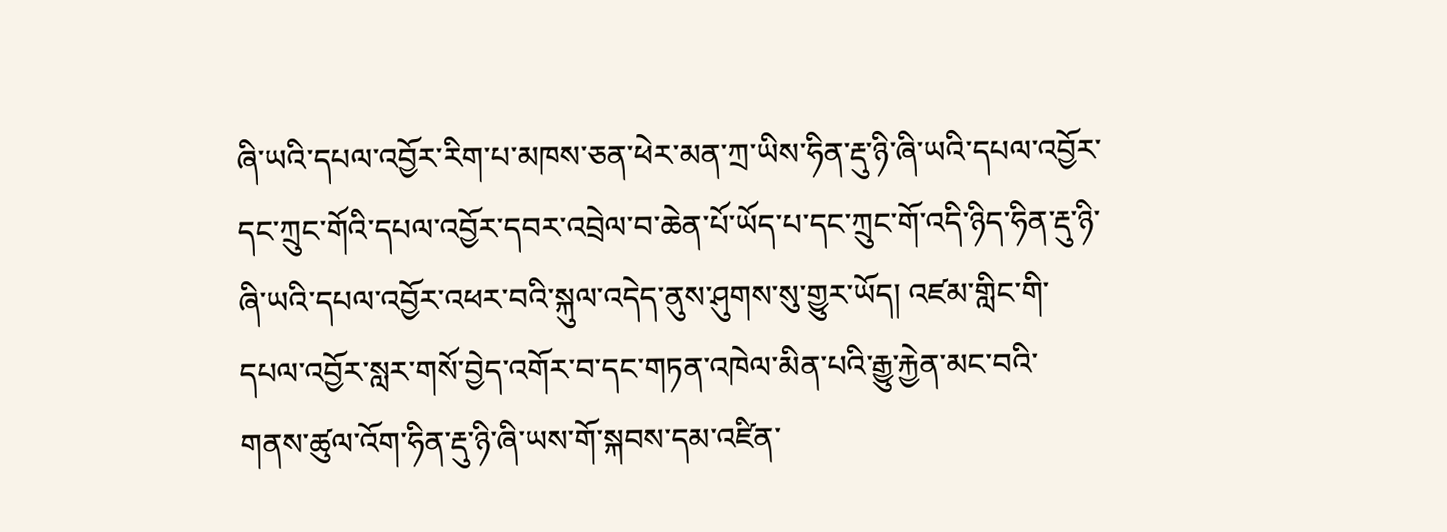ཞི་ཡའི་དཔལ་འབྱོར་རིག་པ་མཁས་ཅན་ཕེར་མན་ཀྲ་ཡིས་ཧིན་རྡུ་ཉི་ཞི་ཡའི་དཔལ་འབྱོར་དང་ཀྲུང་གོའི་དཔལ་འབྱོར་དབར་འབྲེལ་བ་ཆེན་པོ་ཡོད་པ་དང་ཀྲུང་གོ་འདི་ཉིད་ཧིན་རྡུ་ཉི་ཞི་ཡའི་དཔལ་འབྱོར་འཕར་བའི་སྐུལ་འདེད་ནུས་ཤུགས་སུ་གྱུར་ཡོད། འཛམ་གླིང་གི་དཔལ་འབྱོར་སླར་གསོ་བྱེད་འགོར་བ་དང་གཏན་འཁེལ་མིན་པའི་རྒྱུ་རྐྱེན་མང་བའི་གནས་ཚུལ་འོག་ཧིན་རྡུ་ཉི་ཞི་ཡས་གོ་སྐབས་དམ་འཛིན་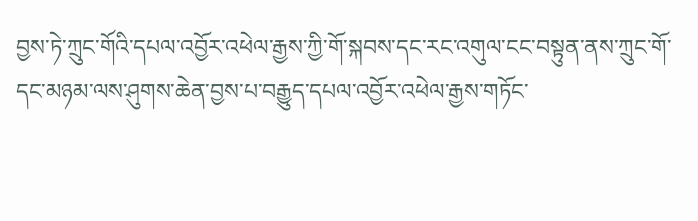བྱས་ཏེ་ཀྲུང་གོའི་དཔལ་འབྱོར་འཕེལ་རྒྱས་ཀྱི་གོ་སྐབས་དང་རང་འགུལ་ངང་བསྟུན་ནས་ཀྲུང་གོ་དང་མཉམ་ལས་ཤུགས་ཆེན་བྱས་པ་བརྒྱུད་དཔལ་འབྱོར་འཕེལ་རྒྱས་གཏོང་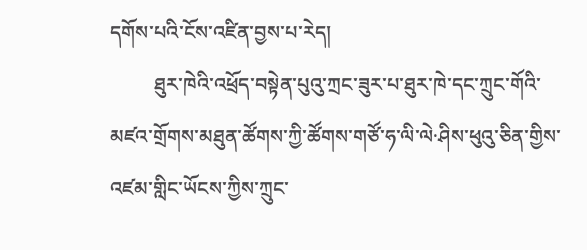དགོས་པའི་ངོས་འཛིན་བྱས་པ་རེད།
         ཐུར་ཁེའི་འཕྲོད་བསྟེན་པུའུ་ཀྲང་ཟུར་པ་ཐུར་ཁེ་དང་ཀྲུང་གོའི་མཛའ་གྲོགས་མཐུན་ཚོགས་ཀྱི་ཚོགས་གཙོ་ཧ་ལི་ལེ·ཤིས་ཕུའུ་ཅིན་གྱིས་འཛམ་གླིང་ཡོངས་ཀྱིས་ཀྲུང་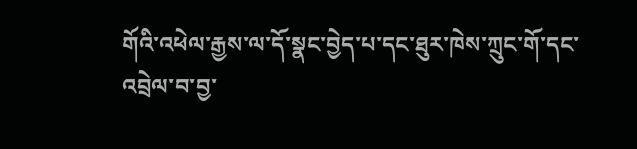གོའི་འཕེལ་རྒྱས་ལ་དོ་སྣང་བྱེད་པ་དང་ཐུར་ཁེས་ཀྲུང་གོ་དང་འབྲེལ་བ་བྱ་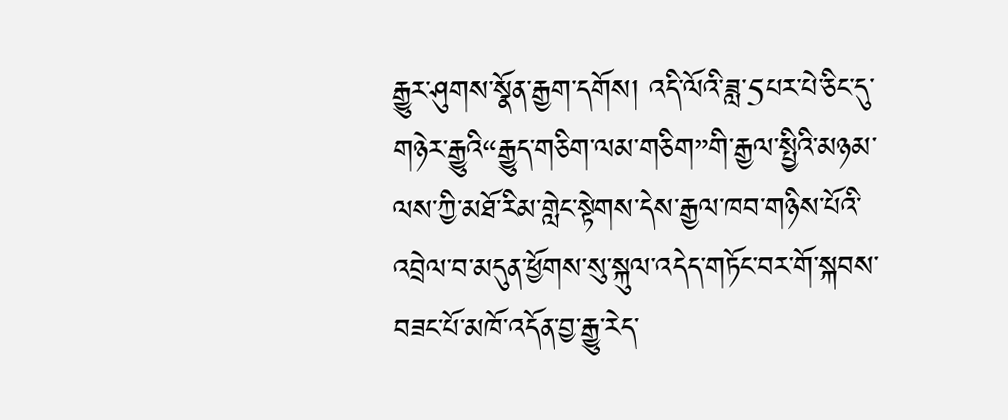རྒྱུར་ཤུགས་སྣོན་རྒྱག་དགོས། འདི་ལོའི་ཟླ་5པར་པེ་ཅིང་དུ་གཉེར་རྒྱུའི“རྒྱུད་གཅིག་ལམ་གཅིག”གི་རྒྱལ་སྤྱིའི་མཉམ་ལས་ཀྱི་མཐོ་རིམ་གླེང་སྟེགས་དེས་རྒྱལ་ཁབ་གཉིས་པོའི་འབྲེལ་བ་མདུན་ཕྱོགས་སུ་སྐུལ་འདེད་གཏོང་བར་གོ་སྐབས་བཟང་པོ་མཁོ་འདོན་བྱ་རྒྱུ་རེད་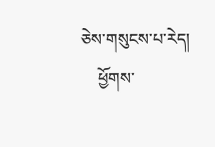ཅེས་གསུངས་པ་རེད།
    ཕྱོགས་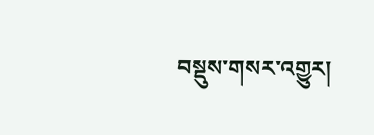བསྡུས་གསར་འགྱུར།